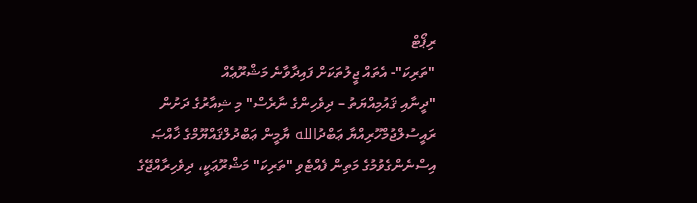ރިޕޯޓް
"ތަރިކަ"- އެތައް ޖީލުތަކަށް ފައިދާވާނެ މަޝްރޫޢެއް
"ދީނާއި ޤައުމިއްޔަތު – ދިވެހިންގެ ނާރެސް" މި ޝިއާރުގެ ދަށުން ރައީސުލްޖުމްހޫރިއްޔާ ޢަބްދުالله ޔާމީން ޢަބްދުލްޤައްޔޫމްގެ ޚާއްޞަ އިސްނެންގެވުމުގެ މަތިން ފެއްޓެވި "ތަރިކަ" މަޝްރޫޢަކީ، ދިވެހިރާއްޖޭގެ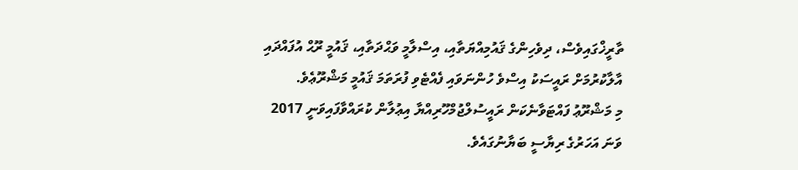ތާރީޚްގައިވެސް، ދިވެހިންގެ ޤައުމިއްޔަތާއި، އިސްލާމީ ވަޙްދަތާއި، ޤައުމީ ރޫޙް އުފައްދައި އާލާކުރުމަށް ރައީސަކު އިސްވެ ހުންނަވައި ފެއްޓެވި ފުރަތަމަ ޤައުމީ މަޝްރޫޢެވެ.
މި މަޝްރޫޢު ފައްޓަވާނެކަން ރައީސުލްޖުމްހޫރިއްޔާ އިޢުލާން ކުރައްވާފައިވަނީ 2017 ވަނަ އަހަރުގެ ރިޔާސީ ބަޔާނުގައެވެ.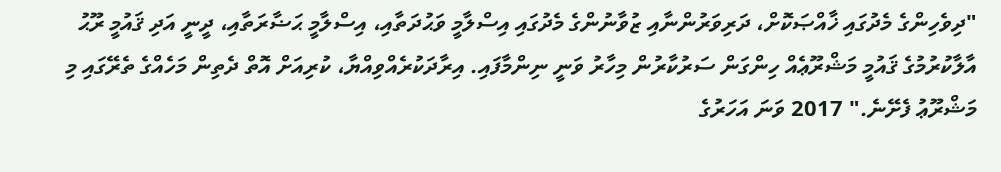"ދިވެހިންގެ މެދުގައި ޚާއްޞަކޮށް، ދަރިވަރުންނާއި ޒުވާނުންގެ މެދުގައި އިސްލާމީ ވަޙުދަތާއި، އިސްލާމީ ޙަޟާރަތާއި، ދީނީ އަދި ޤައުމީ ރޫޙު އާލާކުރުމުގެ ޤައުމީ މަޝްރޫޢެއް ހިންގަން ސަރުކާރުން މިހާރު ވަނީ ނިންމާފައި. އިރާދަކުރެއްވިއްޔާ، ކުރިއަށް އޮތް ދެތިން މަހެއްގެ ތެރޭގައި މި މަޝްރޫޢު ފެށޭނެ." 2017 ވަނަ އަހަރުގެ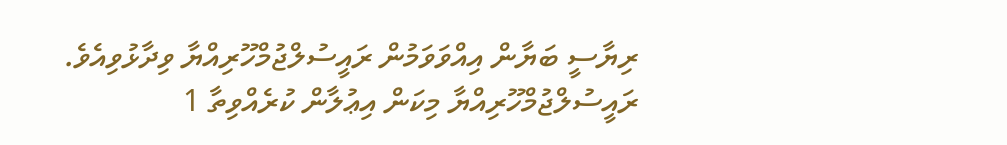ރިޔާސީ ބަޔާން އިއްވަވަމުން ރައީސުލްޖުމްހޫރިއްޔާ ވިދާޅުވިއެވެ.
ރައީސުލްޖުމްހޫރިއްޔާ މިކަން އިޢުލާން ކުރެއްވިތާ 1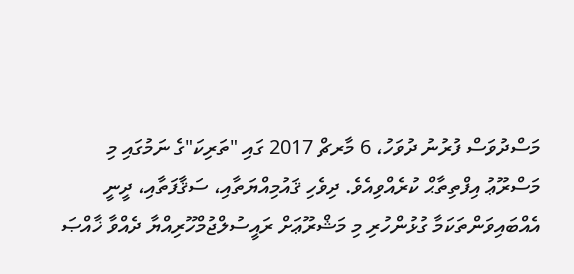މަސްދުވަސް ފުރުނު ދުވަހު، 6 މާރޗް 2017 ގައި "ތަރިކަ"ގެ ނަމުގައި މި މަސްރޫޢު އިފްތިތާޙް ކުރެއްވިއެވެ. ދިވެހި ޤައުމިއްޔަތާއި، ސަޤާފަތާއި، ދީނީ އެއްބައިވަންތަކަމާ ގުޅުންހުރި މި މަޝްރޫޢަށް ރައީސުލްޖުމްހޫރިއްޔާ ދެއްވާ ޚާއްޞަ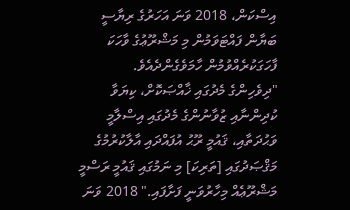އިސްކަން، 2018 ވަނަ އަހަރުގެ ރިޔާސީ ބަޔާން ފައްޓަވަމުން މި މަޝްރޫޢުގެ ވާހަކަ ފާހަގަކުރެއްވުމުން ހާމަވެގެންދެއެވެ.
"ދިވެހިންގެ މެދުގައި ޚާއްޞަކޮށް، ކިޔަވާ ކުދިންނާއި ޒުވާނުންގެ މެދުގައި އިސްލާމީ ވަޙުދަތާއި، ޤައުމީ ރޫޙު އުފައްދައި އާލާކުރުމުގެ މަޤްޞަދުގައި [ތަރިކަ] މި ނަމުގައި ޤައުމީ ރަސްމީ މަޝްރޫޢެއް މިހާރުވަނީ ފަށާފައި." 2018 ވަނަ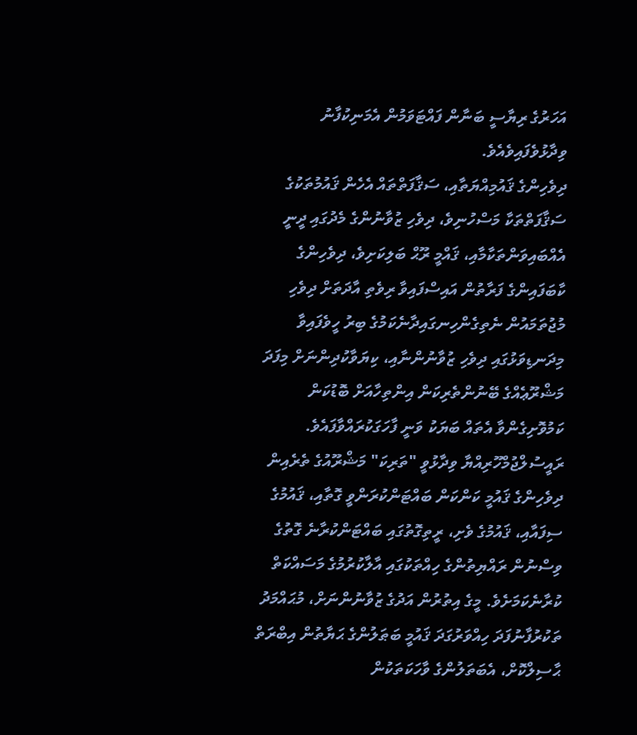އަހަރުގެ ރިޔާސީ ބަނާން ފައްޓަވަމުން އެމަނިކުފާނު ވިދާޅުވެފައިވެއެވެ.
ދިވެހިންގެ ޤައުމިއްޔަތާއި، ސަޤާފަތްތައް އެހެން ޤައުމުތަކުގެ ސަޤާފަތްތަކާ މަސްހުނިވެ، ދިވެހި ޒުވާނުންގެ މެދުގައި ދީނީ އެއްބައިވަންތަކާމާއި، ޤައްމީ ރޫޙް ބަލިކަށިވެ، ދިވެހިންގެ ކާބަފައިންގެ ފަރާތުން އައިސްފައިވާ ރިވެތި އާދަތަށް ދިވެހި މުޖުތަމައުން ނެތިގެންހިނގައިދާނެކަމުގެ ބިރު ހީވެފައިވާ މިދަނޑިވަޅުގައި ދިވެހި ޒުވާނުންނާއި، ކިޔަވާކުދިންނަށް މިފަދަ މަޝްރޫޢެއްގެ ބޭނުންތެރިކަން އިންތިހާއަށް ބޮޑުކަން ކަމުވޮށިގެންވާ އެތައް ބަޔަކު ވަނީ ފާހަގަކުރައްވާފައެވެ.
ރައީސުލްޖުމްހޫރިއްޔާ ވިދާޅުވީ "ތަރިކަ" މަޝްރޫއުގެ ތެރެއިން ދިވެހިންގެ ޤައުމީ ކަންކަން ބައްޓަންކުރަންވީ ގޮތާއި، ޤައުމުގެ ސިފައާއި، ޤައުމުގެ ވެށި، ރީތިގޮތުގައި ބައްޓަންކުރާނެ ގޮތުގެ ވިސްނުން ރައްޔިތުންގެ ހިއްތަކުގައި އާލާކުރުމުގެ މަސައްކަތް ކުރާނެކަމަށެވެ. މީގެ އިތުރުން އަދުގެ ޒުވާނުންނަށް، މުޙައްމަދު ތަކުރުފާނުފަދަ ހިއްވަރުގަދަ ޤައުމީ ބަޠަލުންގެ ޙަޔާތުން އިބްރަތް ޙާސިލްކޮށް، އެބަތަލުންގެ ވާހަކަތަކުން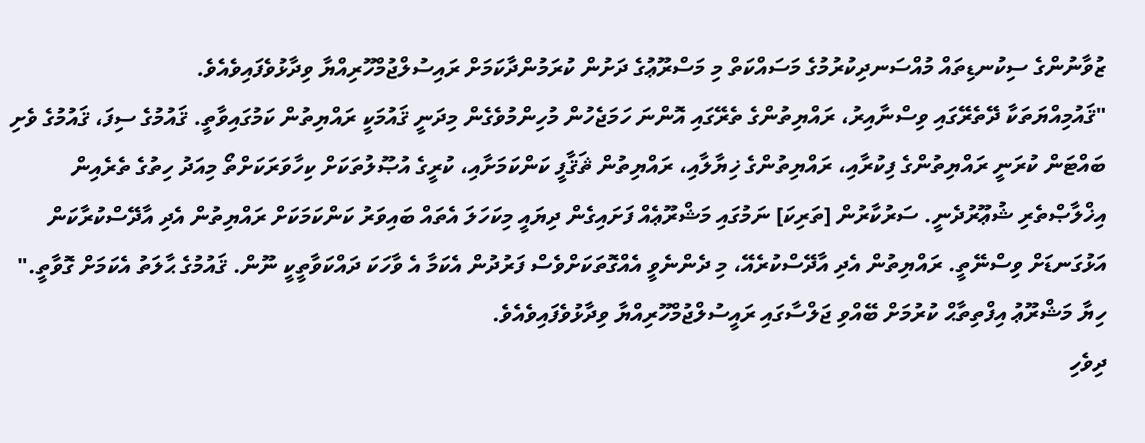ޒުވާނުންގެ ސިކުނޑިތައް މުއްސަނދިކުރުމުގެ މަސައްކަތް މި މަސްރޫޢުގެ ދަށުން ކުރަމުންދާކަމަށް ރައިސުލްޖުމްހޫރިއްޔާ ވިދާޅުވެފައިވެއެވެ.
"ޤައުމިއްޔަތަކާ ދޭތެރޭގައި ވިސްނާއިރު، ރައްޔިތުންގެ ތެރޭގައި އޮންނަ ހަމަޖެހުން މުހިންމުވެގެން މިދަނީ ޤައުމަކީ ރައްޔިތުން ކަމުގައިވާތީ. ޤައުމުގެ ސިފަ، ޤައުމުގެ ވެށި ބައްޓަން ކުރަނީ ރައްޔިތުންގެ ފިކުރާއި، ރައްޔިތުންގެ ޚިޔާލާއި، ރައްޔިތުން ޘަޤާފީ ކަންކަމަށާއި، ކުރީގެ އުޞޫލުތަކަށް ކިހާވަރަކަށްތޯ މިއަދު ހިތުގެ ތެރެއިން އިޚްލާޞްތެރި ޝުޢޫރުދެނީ. ސަރުކާރުން [ތަރިކަ] ނަމުގައި މަޝްރޫޢެއް ފަށައިގެން ދިޔައީ މިކަހަލަ އެތައް ބައިވަރު ކަންކަމަކަށް ރައްޔިތުން އެދި އާދޭސްކުރާކަން އަޅުގަނޑަށް ވިސްނޭތީ. ރައްޔިތުން އެދި އާދޭސްކުރެއޭ، މި ދެންނެވީ އެއްގޮތަކަށްވެސް ފަރުދުން އެކަމާ އެ ވާހަކަ ދައްކަވާތީކީ ނޫން. ޤައުމުގެ ޙާލަތު އެކަމަށް ގޮވާތީ." ހިޔާ މަޝްރޫޢު އިފްތިތާޙް ކުރުމަށް ބޭއްވި ޖަލްސާގައި ރައީސުލްޖުމްހޫރިއްޔާ ވިދާޅުވެފައިވެއެވެ.
ދިވެހި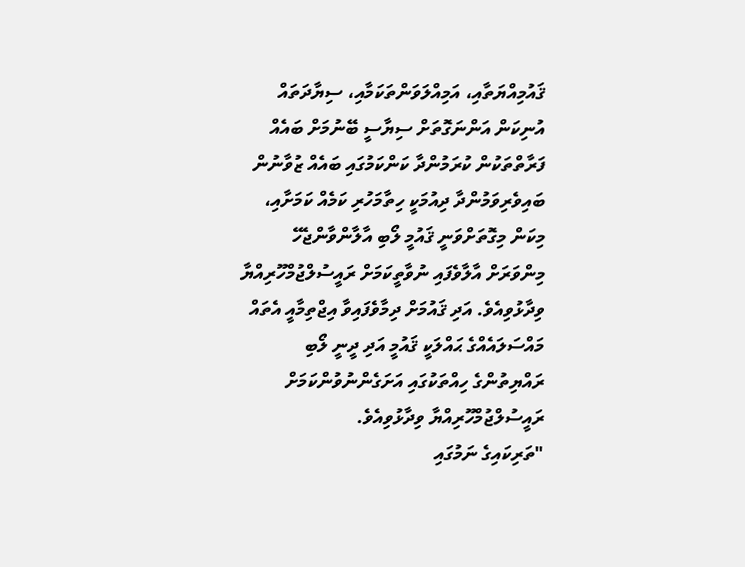ޤައުމިއްޔަތާއި، އަމިއްލަވަންތަކަމާއި، ސިޔާދަތައް އުނިކަން އަންނަގޮތަށް ސިޔާސީ ބޭނުމަށް ބައެއް ފަރާތްތަކުން ކުރަމުންދާ ކަންކަމުގައި ބައެއް ޒުވާނުން ބައިވެރިވަމުންދާ ދިއުމަކީ ހިތާމަހުރި ކަމެއް ކަމަށާއި، މިކަން މިގޮތަށްވަނީ ޤައުމީ ލޯބި އާލާންވާންޖެހޭ މިންވަރަށް އާލާވެފައި ނުވާތީކަމަށް ރައީސުލްޖުމްހޫރިއްޔާ ވިދާޅުވިއެވެ. އަދި ޤައުމަށް ދިމާވެފައިވާ އިޖްތިމާއީ އެތައް މައްސަލައެއްގެ ޙައްލަކީ ޤައުމީ އަދި ދީނީ ލޯބި ރައްޔިތުންގެ ހިއްތަކުގައި އަށަގެންނުވުންކަމަށް ރައީސުލްޖުމްހޫރިއްޔާ ވިދާޅުވިއެވެ.
"ތަރިކައިގެ ނަމުގައި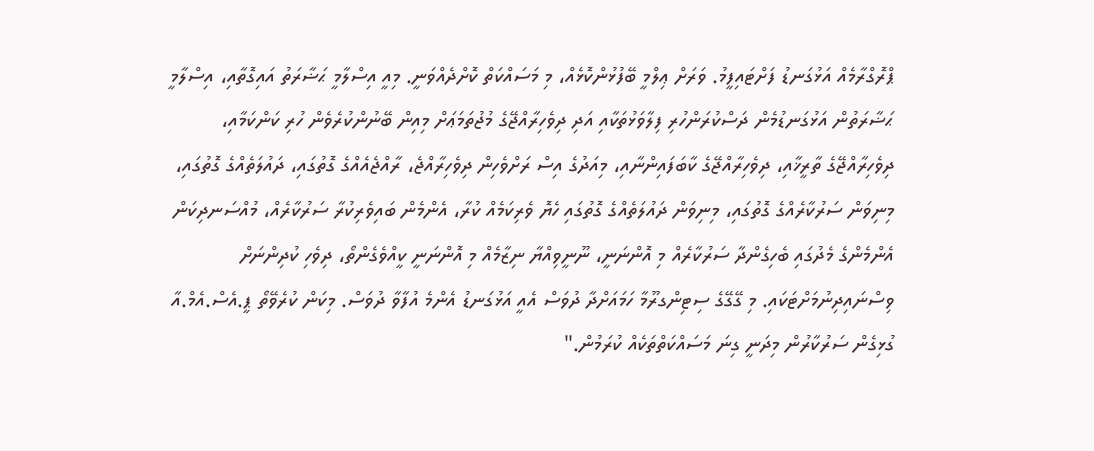ޕްރޮގްރާމެއް އަޅުގަނޑު ފަށްޓައިފީމު. ވަރަށް ޢިލްމީ ބޭފުޅުންކޮޅެއް، މި މަސައްކަތް ކޮށްދެއްވަނީ. މިއީ އިސްލާމީ ޙަޟާރަތު އައިގޮތާއި، އިސްލާމީ ޙަޟާރަތުން އަޅުގަނޑުމެން ދަސްކުރަންހުރި ފިލާވަޅުތަކާއި އަދި ދިވެހިރާއްޖޭގެ މުޖުތަމަޢަށް މިއިން ބޭނުންކުރެވެން ހުރި ކަންކަމާއި، ދިވެހިރާއްޖޭގެ ތާރީޚާއި، ދިވެހިރާއްޖޭގެ ކާބަފައިންނާއި، މިއަދުގެ އިސް ރަށްވެހިން ދިވެހިރާއްޖެ، ރާއްޖެއެއްގެ ގޮތުގައި، ދައުލަތެއްގެ ގޮތުގައި، މިނިވަން ސަރުކާރެއްގެ ގޮތުގައި، މިނިވަން ދައުލަތެއްގެ ގޮތުގައި ހެޔޮ ވެރިކަމެއް ކުރާ، އެންމެން ބައިވެރިކުރާ ސަރުކާރެއް، މުއްސަނދިކަން އެންމެންގެ މެދުގައި ބެހިގެންދާ ސަރުކާރެއް މި އޮންނަނީ، ނޫނީވިއްޔާ ނިޒާމެއް މި އޮންނަނީ ކީއްވެގެންތޯ، ދިވެހި ކުދިންނަށް ވިސްނައިދިނުމަށްޓަކައި. މި ގޭގޭގެ ސިޓިންގރޫމާ ހަމައަށްދާ ދުވަސް އެއީ އަޅުގަނޑު އެންމެ އުފާވާ ދުވަސް. މިކަން ކުރެވޭތޯ ޕީ.އެސް.އެމް.އާ ގުޅިގެން ސަރުކާރުން މިދަނީ ގިނަ މަސައްކަތްތަކެއް ކުރަމުން."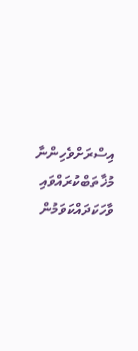އިސްރަށްވެހިންނާ މުޚާތަބްކުރައްވައި ވާހަކަދައްކަވަމުން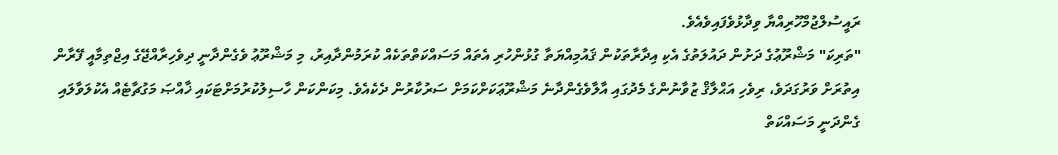ރައީސުލްޖުމްހޫރިއްޔާ ވިދާޅުވެފައިވެއެވެ.
"ތަރިކަ" މަޝްރޫޢުގެ ދަށުން ދައުލަތުގެ އެކި އިދާރާތަކުން ޤައުމިއްޔަތާ ގުޅުންހުރި އެތައް މަސައްކަތްތަކެއް ކުރަމުންދާއިރު، މި މަޝްރޫޢު ވެގެންދާނީ ދިވެހިރާއްޖޭގެ އިޖްތިމާއީ ފޭރާން އިތުރަށް ވަރުގަދަވެ، ރިވެހި އަޙްލާޤް ޒުވާނުންގެ މެދުގައި އާލާވެގެންދާނެ މަޝްރޫޢަކަށްކަމަށް ސަރުކާރުން ދެކެއެވެ. މިކަންކަން ހާސިލުކުރުމަށްޓަކައި ޚާއްޞަ މަގުޗާޓެއް އެކުލަވާލައި ގެންދަނީ މަސައްކަތް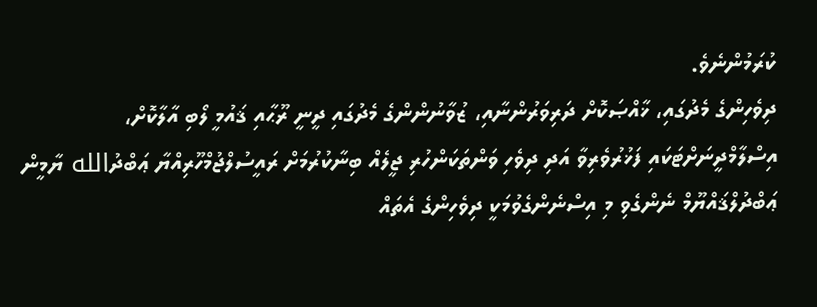ކުރަމުންނެވެ.
ދިވެހިންގެ މެދުގައި، ޚާއްޞަކޮށް ދަރިވަރުންނާއި، ޒުވާނުންންގެ މެދުގައި ދީނީ ރޫޙާއި ޤައުމީ ލޯބި އާލާކޮށް، އިސްލާމްދީނަށްޓަކައި ފަޚުރުވެރިވާ އަދި ދިވެހި ވަންތަކަންހުރި ޖީލެއް ބިނާކުރުމަށް ރައީސުލްޖުމްހޫރިއްޔާ ޢަބްދުالله ޔާމީން ޢަބްދުލްޤައްޔޫމް ނެންގެވި މި އިސްނެންގެވުމަކީ ދިވެހިންގެ އެތައް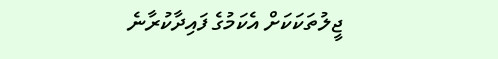ޖީލުތަކަކަށް އެކަމުގެ ފައިދާކުރާނެ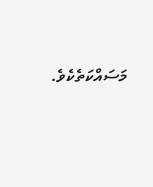މަސައްކަތެކެވެ.